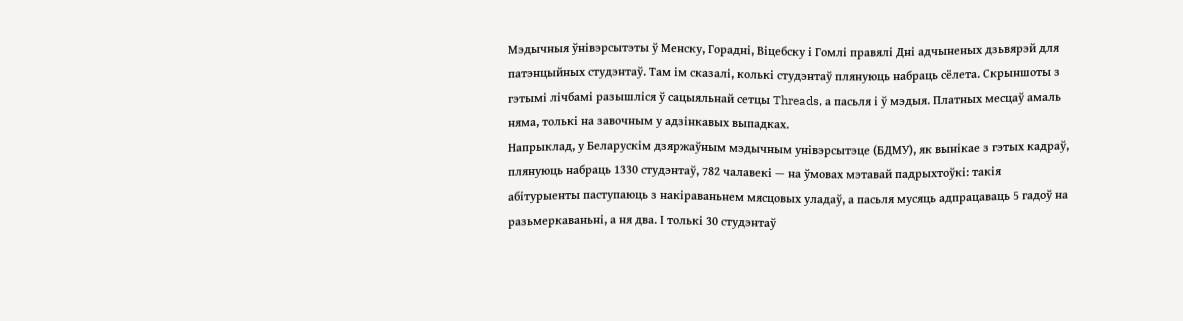Мэдычныя ўнівэрсытэты ў Менску, Горадні, Віцебску і Гомлі правялі Дні адчыненых дзьвярэй для патэнцыйных студэнтаў. Там ім сказалі, колькі студэнтаў плянуюць набраць сёлета. Скрыншоты з гэтымі лічбамі разышліся ў сацыяльнай сетцы Threads, а пасьля і ў мэдыя. Платных месцаў амаль няма, толькі на завочным у адзінкавых выпадках.
Напрыклад, у Беларускім дзяржаўным мэдычным унівэрсытэце (БДМУ), як вынікае з гэтых кадраў, плянуюць набраць 1330 студэнтаў, 782 чалавекі — на ўмовах мэтавай падрыхтоўкі: такія абітурыенты паступаюць з накіраваньнем мясцовых уладаў, а пасьля мусяць адпрацаваць 5 гадоў на разьмеркаваньні, а ня два. І толькі 30 студэнтаў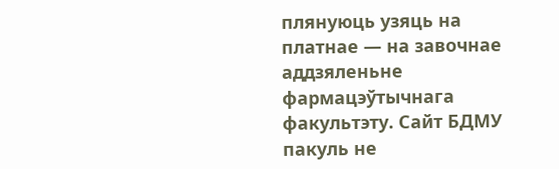плянуюць узяць на платнае — на завочнае аддзяленьне фармацэўтычнага факультэту. Сайт БДМУ пакуль не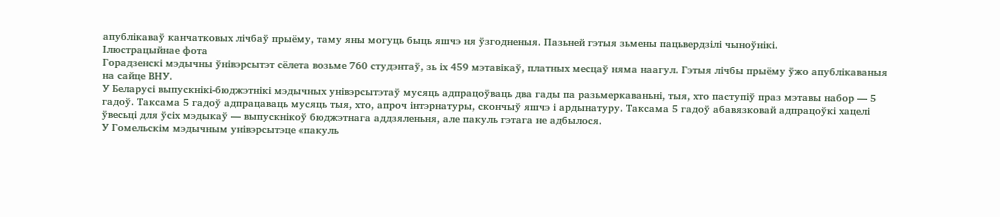апублікаваў канчатковых лічбаў прыёму, таму яны могуць быць яшчэ ня ўзгодненыя. Пазьней гэтыя зьмены пацьвердзілі чыноўнікі.
Ілюстрацыйнае фота
Горадзенскі мэдычны ўнівэрсытэт сёлета возьме 760 студэнтаў, зь іх 459 мэтавікаў, платных месцаў няма наагул. Гэтыя лічбы прыёму ўжо апублікаваныя на сайце ВНУ.
У Беларусі выпускнікі-бюджэтнікі мэдычных унівэрсытэтаў мусяць адпрацоўваць два гады па разьмеркаваньні, тыя, хто паступіў праз мэтавы набор — 5 гадоў. Таксама 5 гадоў адпрацаваць мусяць тыя, хто, апроч інтэрнатуры, скончыў яшчэ і ардынатуру. Таксама 5 гадоў абавязковай адпрацоўкі хацелі ўвесьці для ўсіх мэдыкаў — выпускнікоў бюджэтнага аддзяленьня, але пакуль гэтага не адбылося.
У Гомельскім мэдычным унівэрсытэце «пакуль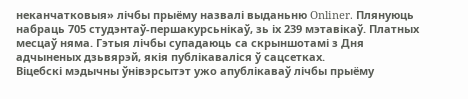неканчатковыя» лічбы прыёму назвалі выданьню Onliner. Плянуюць набраць 705 студэнтаў-першакурсьнікаў, зь іх 239 мэтавікаў. Платных месцаў няма. Гэтыя лічбы супадаюць са скрыншотамі з Дня адчыненых дзьвярэй, якія публікаваліся ў сацсетках.
Віцебскі мэдычны ўнівэрсытэт ужо апублікаваў лічбы прыёму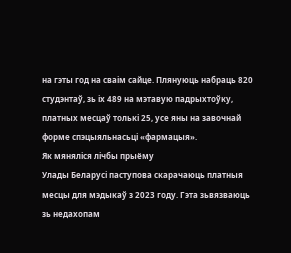на гэты год на сваім сайце. Плянуюць набраць 820 студэнтаў, зь іх 489 на мэтавую падрыхтоўку, платных месцаў толькі 25, усе яны на завочнай форме спэцыяльнасьці «фармацыя».
Як мяняліся лічбы прыёму
Улады Беларусі паступова скарачаюць платныя месцы для мэдыкаў з 2023 году. Гэта зьвязваюць зь недахопам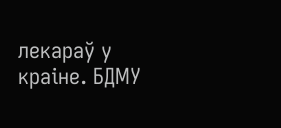лекараў у краіне. БДМУ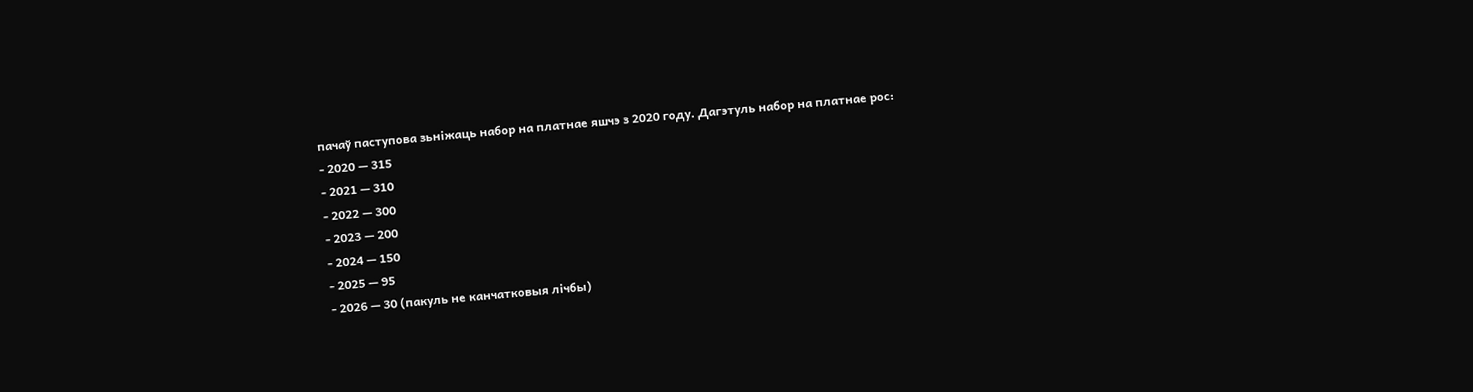пачаў паступова зьніжаць набор на платнае яшчэ з 2020 году. Дагэтуль набор на платнае рос:
- 2020 — 315
- 2021 — 310
- 2022 — 300
- 2023 — 200
- 2024 — 150
- 2025 — 95
- 2026 — 30 (пакуль не канчатковыя лічбы)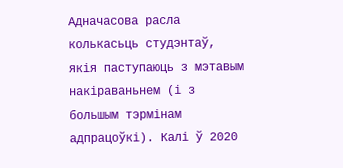Адначасова расла колькасьць студэнтаў, якія паступаюць з мэтавым накіраваньнем (і з большым тэрмінам адпрацоўкі). Калі ў 2020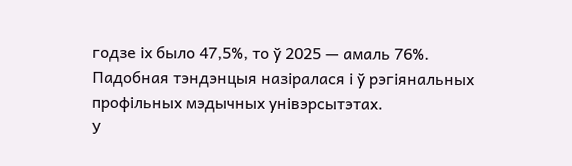годзе іх было 47,5%, то ў 2025 — амаль 76%.
Падобная тэндэнцыя назіралася і ў рэгіянальных профільных мэдычных унівэрсытэтах.
У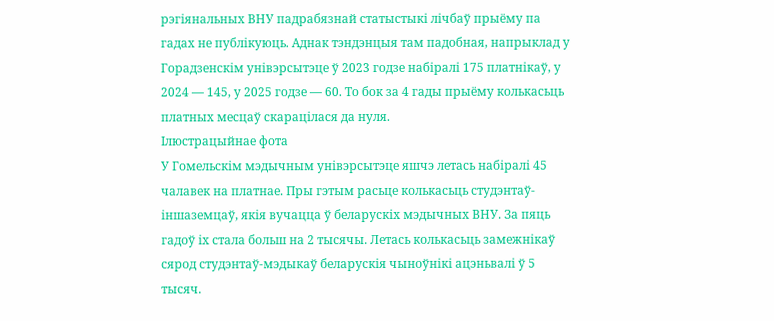рэгіянальных ВНУ падрабязнай статыстыкі лічбаў прыёму па гадах не публікуюць. Аднак тэндэнцыя там падобная, напрыклад у Горадзенскім унівэрсытэце ў 2023 годзе набіралі 175 платнікаў, у 2024 — 145, у 2025 годзе — 60. То бок за 4 гады прыёму колькасьць платных месцаў скарацілася да нуля.
Ілюстрацыйнае фота
У Гомельскім мэдычным унівэрсытэце яшчэ летась набіралі 45 чалавек на платнае. Пры гэтым расьце колькасьць студэнтаў-іншаземцаў, якія вучацца ў беларускіх мэдычных ВНУ. За пяць гадоў іх стала больш на 2 тысячы. Летась колькасьць замежнікаў сярод студэнтаў-мэдыкаў беларускія чыноўнікі ацэньвалі ў 5 тысяч.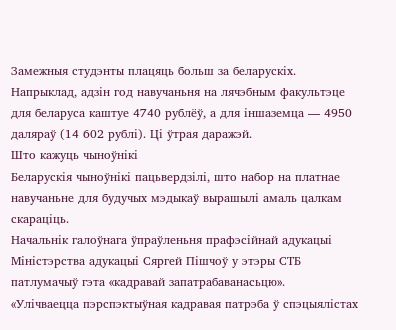Замежныя студэнты плацяць больш за беларускіх. Напрыклад, адзін год навучаньня на лячэбным факультэце для беларуса каштуе 4740 рублёў, а для іншаземца — 4950 даляраў (14 602 рублі). Ці ўтрая даражэй.
Што кажуць чыноўнікі
Беларускія чыноўнікі пацьвердзілі, што набор на платнае навучаньне для будучых мэдыкаў вырашылі амаль цалкам скараціць.
Начальнік галоўнага ўпраўленьня прафэсійнай адукацыі Міністэрства адукацыі Сяргей Пішчоў у этэры СТБ патлумачыў гэта «кадравай запатрабаванасьцю».
«Улічваецца пэрспэктыўная кадравая патрэба ў спэцыялістах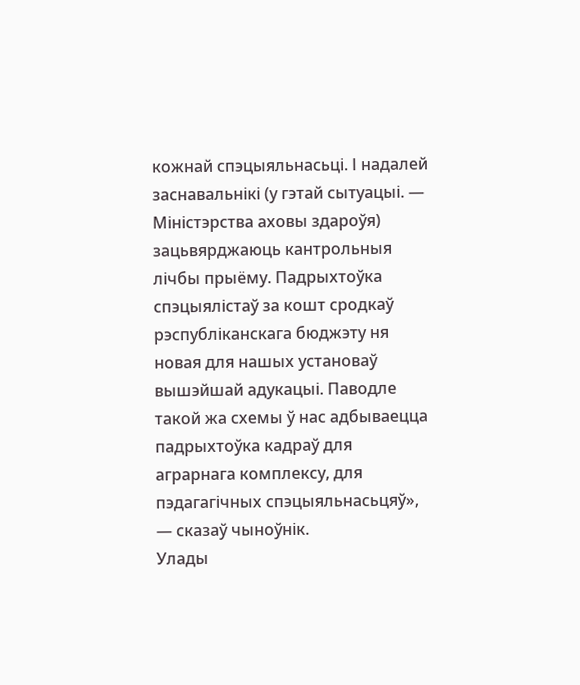кожнай спэцыяльнасьці. І надалей заснавальнікі (у гэтай сытуацыі. — Міністэрства аховы здароўя) зацьвярджаюць кантрольныя лічбы прыёму. Падрыхтоўка спэцыялістаў за кошт сродкаў рэспубліканскага бюджэту ня новая для нашых установаў вышэйшай адукацыі. Паводле такой жа схемы ў нас адбываецца падрыхтоўка кадраў для аграрнага комплексу, для пэдагагічных спэцыяльнасьцяў», — сказаў чыноўнік.
Улады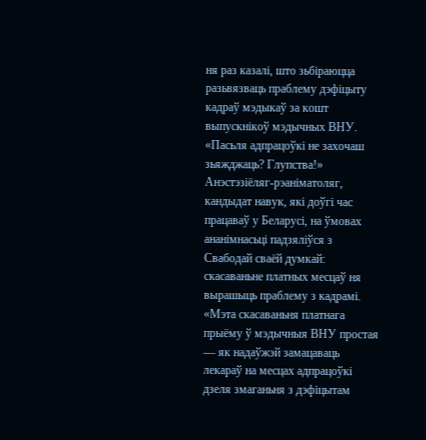ня раз казалі, што зьбіраюцца разьвязваць праблему дэфіцыту кадраў мэдыкаў за кошт выпускнікоў мэдычных ВНУ.
«Пасьля адпрацоўкі не захочаш зьяжджаць? Глупства!»
Анэстэзіёляг-рэаніматоляг, кандыдат навук, які доўгі час працаваў у Беларусі, на ўмовах ананімнасьці падзяліўся з Свабодай сваёй думкай: скасаваньне платных месцаў ня вырашыць праблему з кадрамі.
«Мэта скасаваньня платнага прыёму ў мэдычныя ВНУ простая — як надаўжэй замацаваць лекараў на месцах адпрацоўкі дзеля змаганьня з дэфіцытам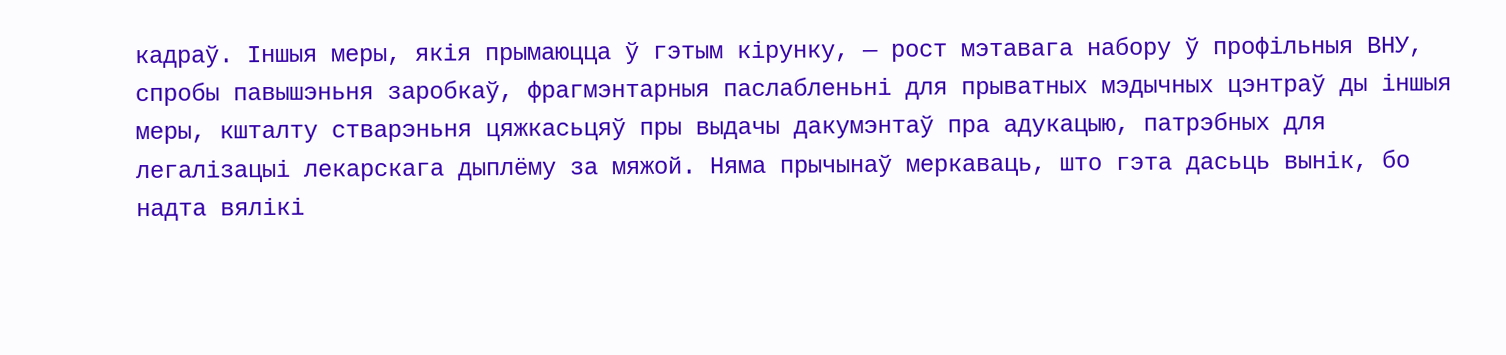кадраў. Іншыя меры, якія прымаюцца ў гэтым кірунку, — рост мэтавага набору ў профільныя ВНУ, спробы павышэньня заробкаў, фрагмэнтарныя паслабленьні для прыватных мэдычных цэнтраў ды іншыя меры, кшталту стварэньня цяжкасьцяў пры выдачы дакумэнтаў пра адукацыю, патрэбных для легалізацыі лекарскага дыплёму за мяжой. Няма прычынаў меркаваць, што гэта дасьць вынік, бо надта вялікі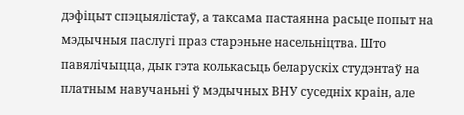дэфіцыт спэцыялістаў, а таксама пастаянна расьце попыт на мэдычныя паслугі праз старэньне насельніцтва. Што павялічыцца, дык гэта колькасьць беларускіх студэнтаў на платным навучаньні ў мэдычных ВНУ суседніх краін, але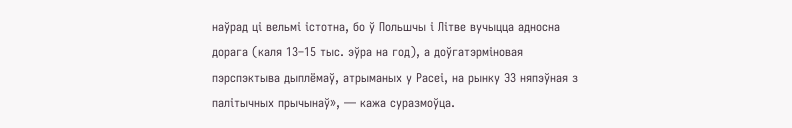наўрад ці вельмі істотна, бо ў Польшчы і Літве вучыцца адносна дорага (каля 13–15 тыс. эўра на год), а доўгатэрміновая пэрспэктыва дыплёмаў, атрыманых у Расеі, на рынку ЭЗ няпэўная з палітычных прычынаў», — кажа суразмоўца.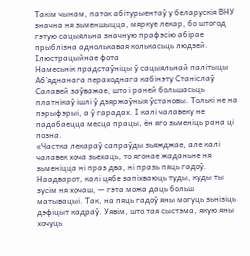Такім чынам, паток абітурыентаў у беларускія ВНУ значна ня зьменшыцца, мяркуе лекар, бо штогод гэтую сацыяльна значную прафэсію абірае прыблізна аднолькавая колькасьць людзей.
Ілюстрацыйнае фота
Намесьнік прадстаўніцы ў сацыяльнай палітыцы Аб’яднанага пераходнага кабінэту Станіслаў Салавей заўважае, што і раней большасьць платнікаў ішлі ў дзяржаўныя ўстановы. Толькі не на пэрыфэрыі, а ў гарадах. І калі чалавеку не падабаецца месца працы, ён яго зьменіць рана ці позна.
«Частка лекараў сапраўды зьяжджае, але калі чалавек хоча зьехаць, то ягонае жаданьне ня зьменіцца ні праз два, ні празь пяць гадоў. Наадварот, калі цябе запіхваюць туды, куды ты зусім ня хочаш, — гэта можа даць больш матывацыі. Так, на пяць гадоў яны могуць зьнізіць дэфіцыт кадраў. Уявім, што тая сыстэма, якую яны хочуць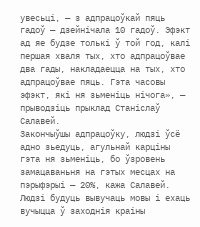увесьці, — з адпрацоўкай пяць гадоў — дзейнічала 10 гадоў. Эфэкт ад яе будзе толькі ў той год, калі першая хваля тых, хто адпрацоўвае два гады, накладаецца на тых, хто адпрацоўвае пяць. Гэта часовы эфэкт, які ня зьменіць нічога», — прыводзіць прыклад Станіслаў Салавей.
Закончыўшы адпрацоўку, людзі ўсё адно зьедуць, агульнай карціны гэта ня зьменіць, бо ўзровень замацаваньня на гэтых месцах на пэрыфэрыі — 20%, кажа Салавей.
Людзі будуць вывучаць мовы і ехаць вучыцца ў заходнія краіны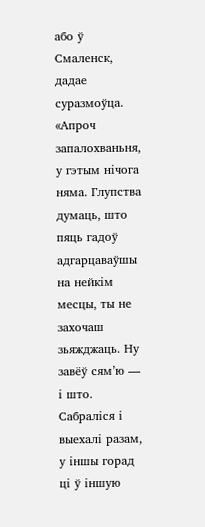або ў Смаленск, дадае суразмоўца.
«Апроч запалохваньня, у гэтым нічога няма. Глупства думаць, што пяць гадоў адгарцаваўшы на нейкім месцы, ты не захочаш зьяжджаць. Ну завёў сям’ю — і што. Сабраліся і выехалі разам, у іншы горад ці ў іншую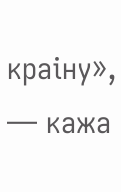краіну», — кажа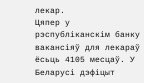лекар.
Цяпер у рэспубліканскім банку вакансіяў для лекараў ёсьць 4105 месцаў. У Беларусі дэфіцыт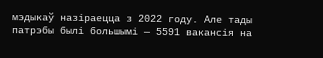мэдыкаў назіраецца з 2022 году. Але тады патрэбы былі большымі — 5591 вакансія на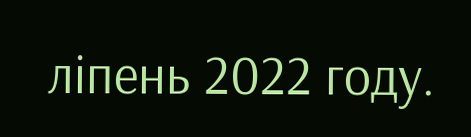ліпень 2022 году.